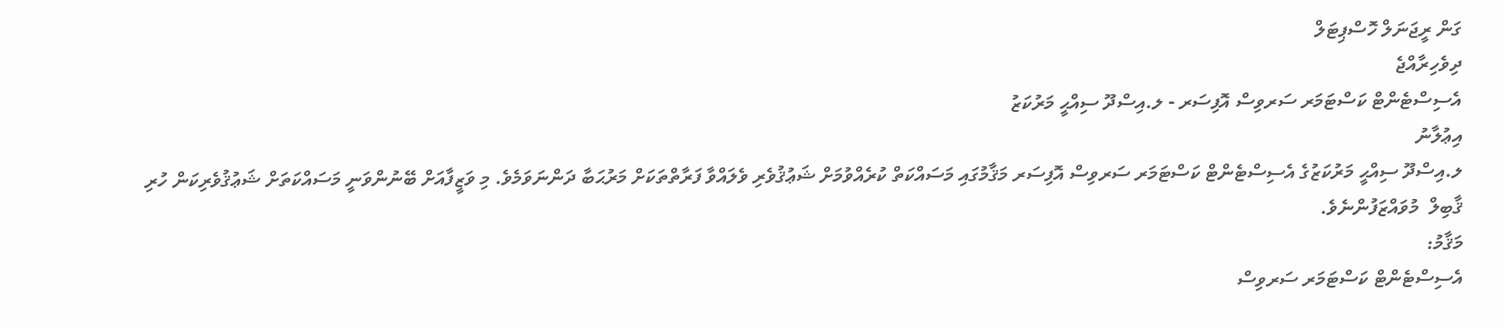ގަން ރީޖަނަލް ހޮސްޕިޓަލް
ދިވެހިރާއްޖެ
އެސިސްޓެންޓް ކަސްޓަމަރ ސަރވިސް އޮފިސަރ - ލ.އިސްދޫ ސިއްޙީ މަރުކަޒު
އިޢުލާނު
ލ.އިސްދޫ ސިއްޙީ މަރުކަޒުގެ އެސިސްޓެންޓް ކަސްޓަމަރ ސަރވިސް އޮފިސަރ މަޤާމުގައި މަސައްކަތް ކުރެއްވުމަށް ޝަޢުޤުވެރި ވެލައްވާ ފަރާތްތަކަށް މަރުޙަބާ ދަންނަވަމެވެ. މި ވަޒީފާއަށް ބޭނުންވަނީ މަސައްކަތަށް ޝަޢުޤުވެރިކަން ހުރި ޤާބިލް  މުވައްޒަފުންނެވެ.
މަޤާމު:
އެސިސްޓެންޓް ކަސްޓަމަރ ސަރވިސް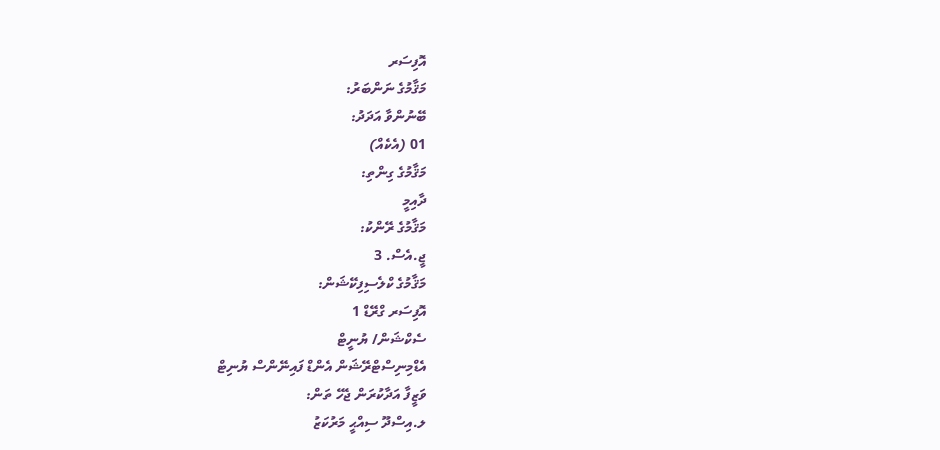އޮފިސަރ
މަޤާމުގެ ނަންބަރު:
ބޭނުންވާ އަދަދު:
01 (އެކެއް)
މަޤާމުގެ ގިންތި:
ދާއިމީ
މަޤާމުގެ ރޭންކު:
ޖީ.އެސް. 3
މަޤާމުގެ ކްލެސިފިކޭޝަން:
އޮފިސަރ ގްރޭޑް 1
ސެކްޝަން/ ޔުނީޓް
އެޑްމިނިސްޓްރޭޝަން އެންޑް ފައިނޭންސް ޔުނިޓް
ވަޒީފާ އަދާކުރަން ޖެހޭ ތަން:
ލ.އިސްދޫ ސިއްޙީ މަރުކަޒު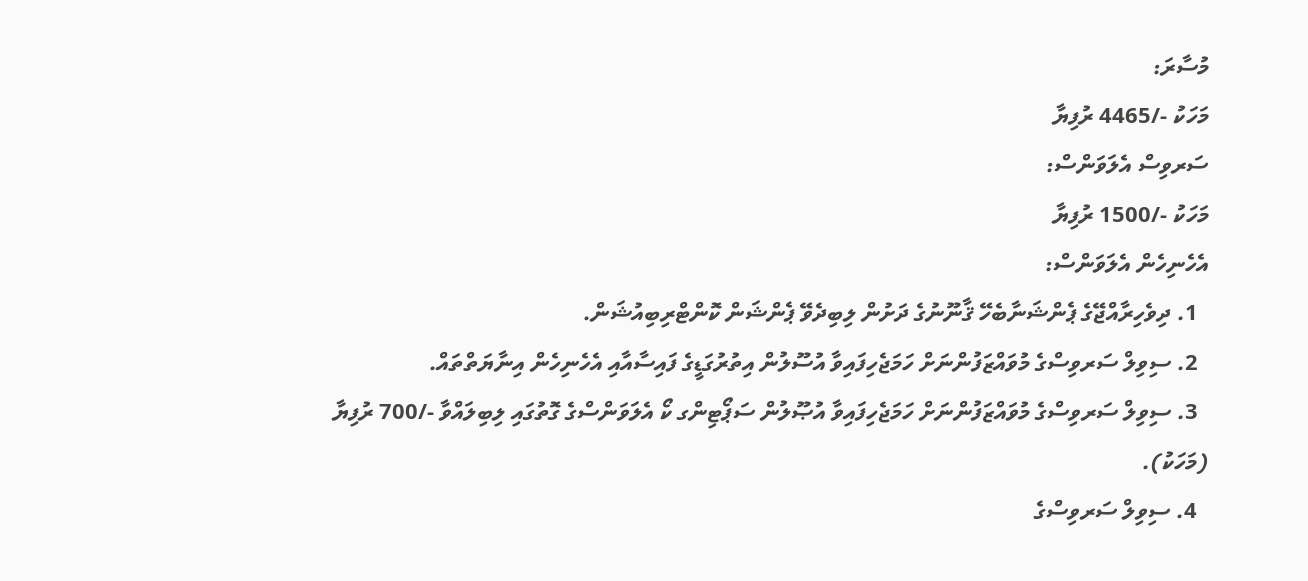މުސާރަ:
މަހަކު -/4465 ރުފިޔާ
ސަރވިސް އެލަވަންސް:
މަހަކު -/1500 ރުފިޔާ
އެހެނިހެން އެލަވަންސް:
  1. ދިވެހިރާއްޖޭގެ ޕެންޝަނާބެހޭ ޤާނޫނުގެ ދަށުން ލިބިދެވޭ ޕެންޝަން ކޮންޓްރިބިއުޝަން.
  2. ސިވިލް ސަރވިސްގެ މުވައްޒަފުންނަށް ހަމަޖެހިފައިވާ އުސޫލުން އިތުރުގަޑީގެ ފައިސާއާއި އެހެނިހެން އިނާޔަތްތައް.
  3. ސިވިލް ސަރވިސްގެ މުވައްޒަފުންނަށް ހަމަޖެހިފައިވާ އުޞޫލުން ސަޕޯޓިންގ ކޯ އެލަވަންސްގެ ގޮތުގައި ލިބިލައްވާ -/700 ރުފިޔާ (މަހަކު).
  4. ސިވިލް ސަރވިސްގެ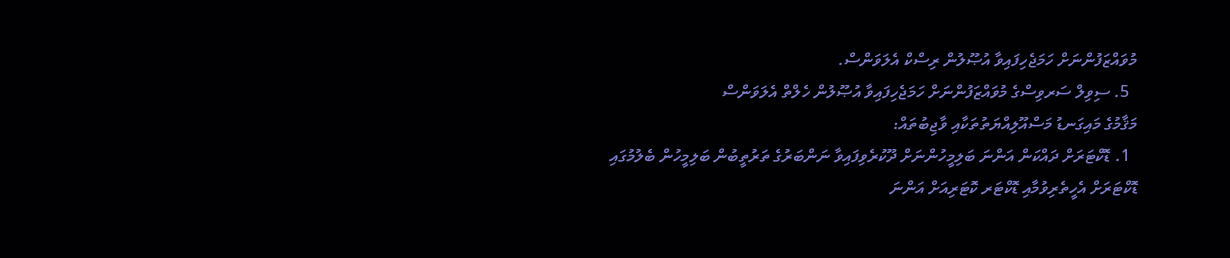މުވައްޒަފުންނަށް ހަމަޖެހިފައިވާ އުޞޫލުން ރިސްކް އެލަވަންސް.
  5. ސިވިލް ސަރވިސްގެ މުވައްޒަފުންނަށް ހަމަޖެހިފައިވާ އުޞޫލުން ހެލްތް އެލަވަންސް
މަޤާމުގެ މައިގަނޑު މަސްއޫލިއްޔަތުތަކާއި ވާޖިބުތައް:
  1. ޑޮކްޓަރަށް ދައްކަން އަންނަ ބަލިމީހުންނަށް ދޫކުރެވިފައިވާ ނަންބަރުގެ ތަރުތީބުން ބަލިމީހުން ބެލުމުގައި ޑޮކްޓަރަށް އެހީތެރިވުމާއި ޑޮކްޓަރ ކޮޓަރިއަށް އަންނަ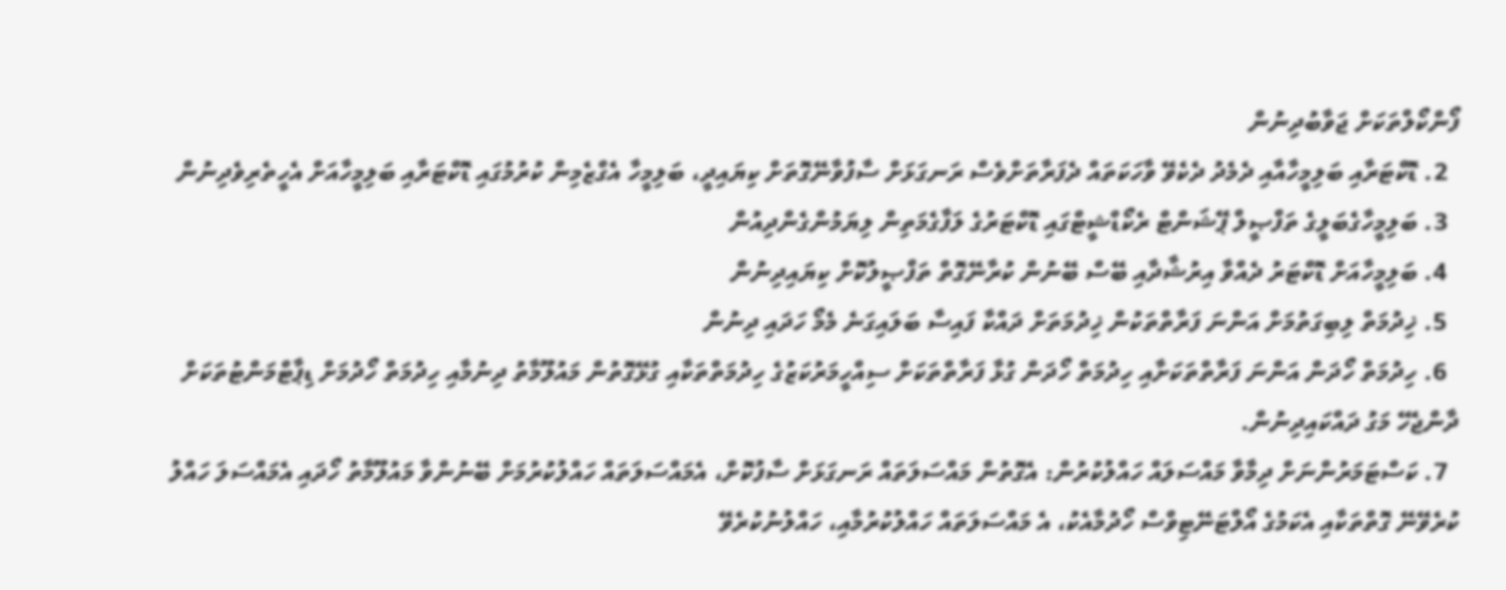ފޯންކޯލްތަކަށް ޖަވާބުދިނުން
  2. ޑޮކްޓަރާއި ބަލިމީހާއާއި ދެމެދު ދެކެވޭ ވާހަކަތައް ދެފަރާތަށްވެސް ރަނގަޅަށް ސާފުވާނޭގޮތަށް ކިޔައިދީ، ބަލިމީހާ އެގްޒެމިން ކުރުމުގައި ޑޮކްޓަރާއި ބަލިމީހާއަށް އެހީތެރިވެދިނުން
  3. ބަލިމީހާގެބަލީގެ ތަފްޞީލް ޕޭޝަންޓް ރެކޯޑްޝީޓްގައި ޑޮކްޓަރުގެ ލަފާގެމަތިން ލިޔަމުންގެންދިއުން
  4. ބަލިމީހާއަށް ޑޮކްޓަރު ދެއްވާ އިރުޝާދާއި ބޭސް ބޭނުން ކުރާނޭގޮތް ތަފްޞީލުކޮށް ކިޔައިދިނުން
  5. ޚިދުމަތް ލިބިގަތުމަށް އަންނަ ފަރާތްތަކުން ޚިދުމަތަށް ދައްކާ ފައިސާ ބަލައިގަނެ މެމޯ ހަދައި ދިނުން
  6. ހިދުމަތް ހޯދަން އަންނަ ފަރާތްތަކަށާއި ހިދުމަތް ހޯދަން ގުޅާ ފަރާތްތަކަށް ސިއްހީމަރުކަޒުގެ ހިދުމަތްތަކާއި ގުޅޭގޮތުން މައުލޫމާތު ދިނުމާއި ހިދުމަތް ހޯދުމަށް ޑިޕާޓްމަންޓުތަކަށް ދާންޖެހޭ މަގު ދައްކައިދިނުން.
  7. ކަސްޓަމަރުންނަށް ދިމާވާ މައްސަލައް ހައްލުކުރުން: އެގޮތުން މައްސަލަތައް ރަނގަޅަށް ސާފުކޮށް، އެމައްސަލަތައް ހައްލުކުރުމަށް ބޭނުންވާ މައުލޫމާތު ހޯދައި އެމައްސަލަ ހައްލު ކުރެވޭނޭ ގޮތްތަކާއި އެކަމުގެ އޯލްޓަނޭޓިވްސް ހޯދުމާއެކު، އެ މައްސަލަތައް ހައްލުކުރުމާއި، ހައްލުނުކުރެވޭ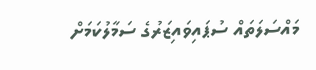މައްސަލަތައް ސުޕައިވައިޒަރުގެ ސަމާލުކަމަށް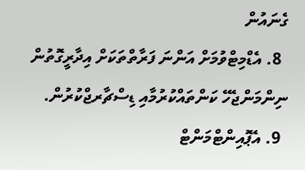ގެނައުން
  8. އެޑްމިޓްވުމަށް އަންނަ ފަރާތްތަކަށް އިދާރީގޮތުން ނިންމަންޖެހޭ ކަންތައްކުރުމާއި ޑިސްޗާރޖްކުރުން.
  9. އެޕޮއިންޓްމަންޓް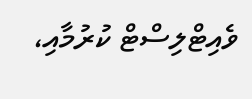ވެއިޓްލިސްޓް ކުރުމާއި،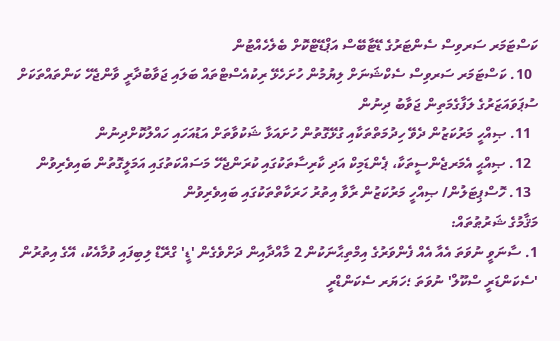ކަސްޓަމަރ ސަރވިސް ސެންޓަރުގެ ޑޭޓާބޭސް އަޕްޑޭޓްކޮށް ބެލެހެއްޓުން
  10. ކަސްޓަމަރ ސަރވިސް ސެކްޝަނަށް ލިޔުމުން ހުށަހެޅޭ ރިކުއެސްޓްތައް ބަލައި ޖަވާބުދާރީ ވާންޖެހޭ ކަންތައްތަކަށް ސުޕަވައަޒަރުގެ ލަފާގެމަތިން ޖަވާބު ދިނުން
  11. ޞިއްހީ މަރުކަޒުން ދެވޭ ހިދުމަތްތަކާއި ގުޅޭގޮތުން ހުށައަޅާ ޝަކުވާތަށް އަޑުއަހައި ހައްލުކޮށްދިނުން
  12. ޞިއްޙީ އެމަރޖެންސީތަކާ، ޕެންޑަމިކް އަދި ކާރިސާތަކުގައި ކުރަންޖެހޭ މަސައްކަތުގައި އަމަލީގޮތުން ބައިވެރިވުން
  13. ހޮސްޕިޓަލުން/ ޞިއްހީ މަރުކަޒުން ރާވާ އިތުރު ހަރަކާތްތަކުގައި ބައިވެރިވުން
މަޤާމުގެ ޝަރުޠުތައް:
1. ސާނަވީ ނުވަތަ އެއާ އެއް ފެންވަރުގެ އިމްތިޙާނަކުން 2 މާއްދާއިން ދަށްވެގެން 'ޑީ' ގްރޭޑް ލިބިފައި ވުމާއެކު، އޭގެ އިތުރުން 'ސެކަންޑަރީ ސްކޫލް' ނުވަތަ ؛ހަޔަރ ސެކަންޑްރީ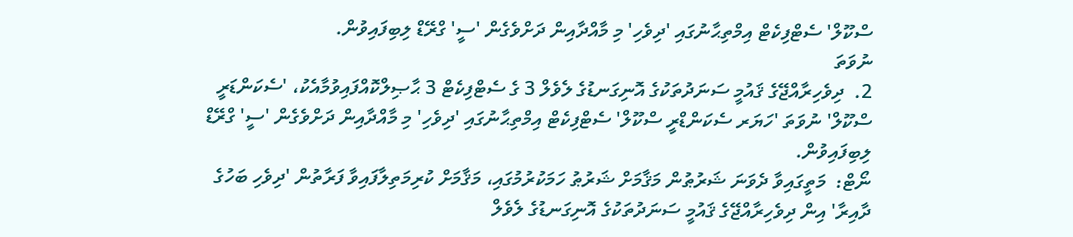ސްކޫލް' ސެޓްފިކެޓް އިމްތިޙާނުގައި 'ދިވެހި' މި މާއްދާއިން ދަށްވެގެން 'ސީ' ގްރޭޑް ލިބިފައިވުން.
ނުވަތަ
2.  ދިވެހިރާއްޖޭގެ ޤައުމީ ސަނަދުތަކުގެ އޮނިގަނޑުގެ ލެވެލް 3 ގެ ސެޓްފިކެޓް 3 ޙާޞިލްކޮއްފައިވުމާއެކު، 'ސެކަންޑަރީ ސްކޫލް' ނުވަތަ 'ހަޔަރ ސެކަންޑްރީ ސްކޫލް' ސެޓްފިކެޓް އިމްތިޙާނުގައި 'ދިވެހި' މި މާއްދާއިން ދަށްވެގެން 'ސީ' ގްރޭޑް ލިބިފައިވުން.
ނޯޓް:  މަތީގައިވާ ދެވަނަ ޝަރުޠުން މަޤާމަށް ޝަރުޠު ހަމަކުރުމުގައި، މަޤާމަށް ކުރިމަތިލާފައިވާ ފަރާތުން 'ދިވެހި ބަހުގެ ދާއިރާ' އިން ދިވެހިރާއްޖޭގެ ޤައުމީ ސަނަދުތަކުގެ އޮނިގަނޑުގެ ލެވެލް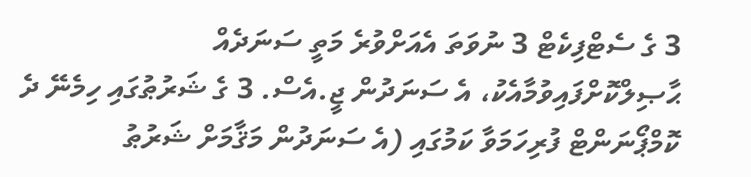3 ގެ ސެޓްފިކެޓް 3 ނުވަތަ އެއަށްވުރެ މަތީ ސަނަދެއް ޙާޞިލްކޮށްފައިވުމާއެކު، އެ ސަނަދުން ޖީ.އެސް. 3 ގެ ޝަރުޠުގައި ހިމެނޭ ދެ ކޮމްޕޯނަންޓް ފުރިހަމަވާ ކަމުގައި (އެ ސަނަދުން މަޤާމަށް ޝަރުޠު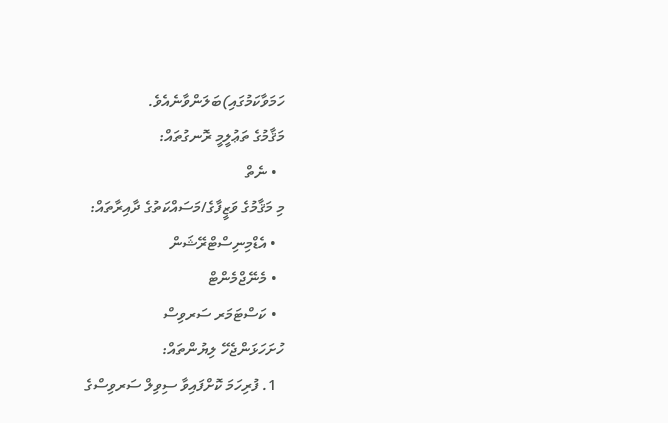ހަމަވާކަމުގައި)ބަލަންވާނެއެވެ.
މަޤާމުގެ ތަޢުލީމީ ރޮނގުތައް:
  • ނެތް
މި މަޤާމުގެ ވަޒީފާގެ/މަސައްކަތުގެ ދާއިރާތައް:
  • އެޑްމިނިސްޓްރޭޝަން
  • މެނޭޖްމެންޓް
  • ކަސްޓަމަރ ސަރވިސް
ހުށަހަޅަންޖެހޭ ލިޔުންތައް:
  1. ފުރިހަމަ ކޮށްފައިވާ ސިވިލް ސަރވިސްގެ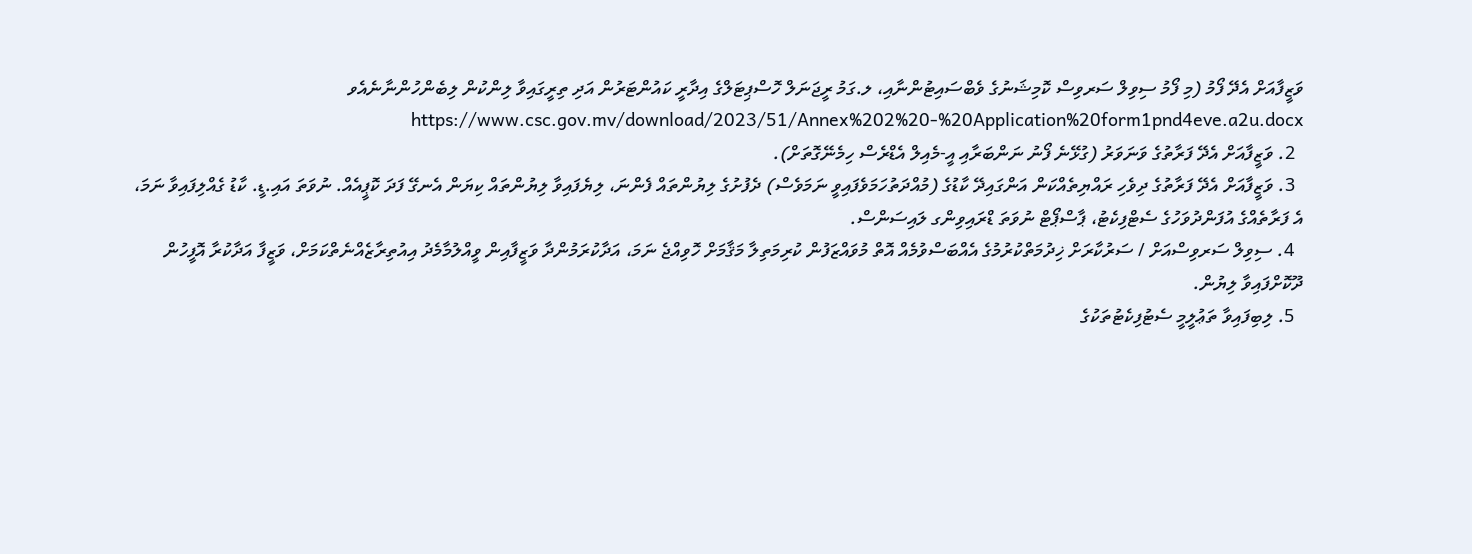ވަޒީފާއަށް އެދޭ ފޯމު (މި ފޯމު ސިވިލް ސަރވިސް ކޮމިޝަނުގެ ވެބްސައިޓުންނާއި، ލ.ގަމު ރީޖަނަލް ހޮސްޕިޓަލްގެ އިދާރީ ކައުންޓަރުން އަދި ތިރީގައިވާ ލިންކުން ލިބެންހުންނާނެއެވ https://www.csc.gov.mv/download/2023/51/Annex%202%20-%20Application%20form1pnd4eve.a2u.docx
  2. ވަޒީފާއަށް އެދޭ ފަރާތުގެ ވަނަވަރު (ގުޅޭނެ ފޯނު ނަންބަރާއި އީ-މެއިލް އެޑްރެސް ހިމެނޭގޮތަށް).
  3. ވަޒީފާއަށް އެދޭ ފަރާތުގެ ދިވެހި ރައްޔިތެއްކަން އަންގައިދޭ ކާޑުގެ (މުއްދަތުހަމަވެފައިވީ ނަމަވެސް) ދެފުށުގެ ލިޔުންތައް ފެންނަ، ލިޔެފައިވާ ލިޔުންތައް ކިޔަން އެނގޭ ފަދަ ކޮޕީއެއް. ނުވަތަ އައި.ޑީ. ކާޑު ގެއްލިފައިވާ ނަމަ، އެ ފަރާތެއްގެ އުފަންދުވަހުގެ ސެޓްފިކެޓު، ޕާސްޕޯޓް ނުވަތަ ޑްރައިވިންގ ލައިސަންސް.
  4. ސިވިލް ސަރވިސްއަށް / ސަރުކާރަށް ޚިދުމަތްކުރުމުގެ އެއްބަސްވުމެއް އޮތް މުވައްޒަފުން ކުރިމަތިލާ މަޤާމަށް ހޮވިއްޖެ ނަމަ، އަދާކުރަމުންދާ ވަޒީފާއިން ވީއްލުމާމެދު އިއުތިރާޒެއްނެތްކަމަށް، ވަޒީފާ އަދާކުރާ އޮފީހުން ދޫކޮށްފައިވާ ލިޔުން.
  5. ލިބިފައިވާ ތަޢުލީމީ ސެޓުފިކެޓުތަކުގެ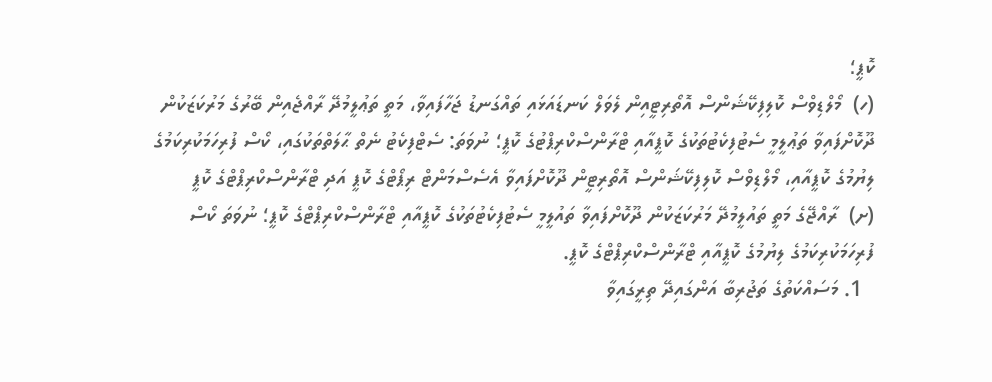ކޮޕީ؛
(ހ)  މޯލްޑިވްސް ކޮލިފިކޭޝަންސް އޮތޯރިޓީއިން ލެވަލް ކަނޑައަޅައި ތައްގަނޑު ޖަހާފައިވާ، މަތީ ތަޢުލީމުދޭ ރާއްޖެއިން ބޭރުގެ މަރުކަޒަކުން ދޫކޮށްފައިވާ ތަޢުލީމީ ސެޓުފިކެޓުތަކުގެ ކޮޕީއާއި ޓްރާންސްކްރިޕްޓުގެ ކޮޕީ؛ ނުވަތަ: ސެޓްފިކެޓު ނެތް ޙާލަތްތަކުގައި، ކޯސް ފުރިހަމަކުރިކަމުގެ ލިޔުމުގެ ކޮޕީއާއި، މޯލްޑިވްސް ކޮލިފިކޭޝަންސް އޮތޯރިޓީން ދޫކޮށްފައިވާ އެސެސްމަންޓް ރިޕޯޓްގެ ކޮޕީ އަދި ޓްރާންސްކްރިޕްޓްގެ ކޮޕީ
(ށ)  ރާއްޖޭގެ މަތީ ތައުލީމުދޭ މަރުކަޒަކުން ދޫކޮށްފައިވާ ތައުލީމީ ސެޓުފިކެޓުތަކުގެ ކޮޕީއާއި ޓްރާންސްކްރިޕްޓްގެ ކޮޕީ؛ ނުވަތަ ކޯސް ފުރިހަމަކުރިކަމުގެ ލިޔުމުގެ ކޮޕީއާއި ޓްރާންސްކްރިޕްޓްގެ ކޮޕީ.
  1. މަސައްކަތުގެ ތަޖުރިބާ އަންގައިދޭ ތިރީގައިވާ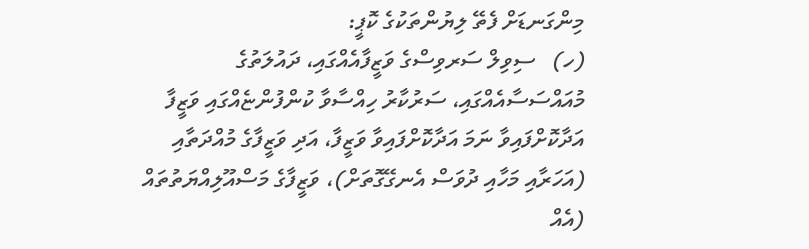މިންގަނޑަށް ފެތޭ ލިޔުންތަކުގެ ކޮޕީ:
(ހ)   ސިވިލް ސަރވިސްގެ ވަޒީފާއެއްގައި، ދައުލަތުގެ މުއައްސަސާއެއްގައި، ސަރުކާރު ހިއްސާވާ ކުންފުންޏެއްގައި ވަޒީފާ އަދާކޮށްފައިވާ ނަމަ އަދާކޮށްފައިވާ ވަޒީފާ، އަދި ވަޒީފާގެ މުއްދަތާއި (އަހަރާއި މަހާއި ދުވަސް އެނގޭގޮތަށް)، ވަޒީފާގެ މަސްއޫލިއްޔަތުތައް (އެއް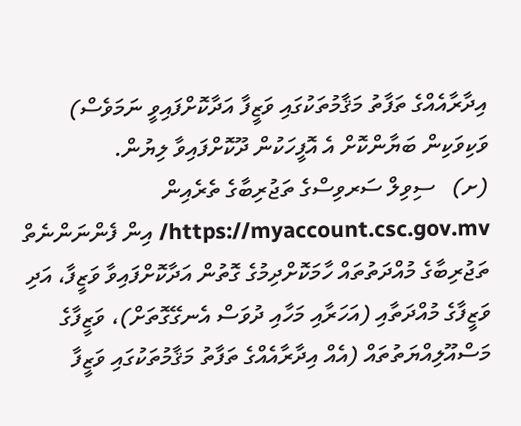އިދާރާއެއްގެ ތަފާތު މަޤާމުތަކުގައި ވަޒީފާ އަދާކޮށްފައިވީ ނަމަވެސް) ވަކިވަކިން ބަޔާންކޮށް އެ އޮފީހަކުން ދޫކޮށްފައިވާ ލިޔުން.
(ށ)   ސިވިލް ސަރވިސްގެ ތަޖުރިބާގެ ތެރެއިން https://myaccount.csc.gov.mv/ އިން ފެންނަންނެތް ތަޖުރިބާގެ މުއްދަތުތައް ހާމަކޮށްދިމުގެ ގޮތުން އަދާކޮށްފައިވާ ވަޒީފާ، އަދި ވަޒީފާގެ މުއްދަތާއި (އަހަރާއި މަހާއި ދުވަސް އެނގޭގޮތަށް)، ވަޒީފާގެ މަސްއޫލިއްޔަތުތައް (އެއް އިދާރާއެއްގެ ތަފާތު މަޤާމުތަކުގައި ވަޒީފާ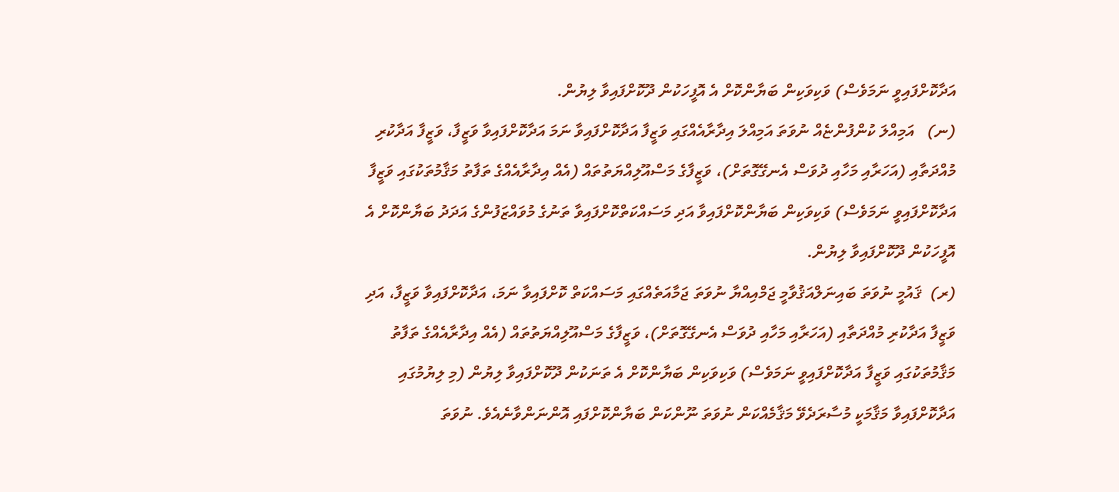އަދާކޮށްފައިވީ ނަމަވެސް) ވަކިވަކިން ބަޔާންކޮށް އެ އޮފީހަކުން ދޫކޮށްފައިވާ ލިޔުން.
(ނ)   އަމިއްލަ ކުންފުންޏެއް ނުވަތަ އަމިއްލަ އިދާރާއެއްގައި ވަޒީފާ އަދާކޮށްފައިވާ ނަމަ އަދާކޮށްފައިވާ ވަޒީފާ، ވަޒީފާ އަދާކުރި މުއްދަތާއި (އަހަރާއި މަހާއި ދުވަސް އެނގޭގޮތަށް)، ވަޒީފާގެ މަސްއޫލިއްޔަތުތައް (އެއް އިދާރާއެއްގެ ތަފާތު މަޤާމުތަކުގައި ވަޒީފާ އަދާކޮށްފައިވީ ނަމަވެސް) ވަކިވަކިން ބަޔާންކޮށްފައިވާ އަދި މަސައްކަތްކޮށްފައިވާ ތަނުގެ މުވައްޒަފުންގެ އަދަދު ބަޔާންކޮށް އެ އޮފީހަކުން ދޫކޮށްފައިވާ ލިޔުން.
(ރ)  ޤައުމީ ނުވަތަ ބައިނަލްއަޤުވާމީ ޖަމްއިއްޔާ ނުވަތަ ޖަމާއަތެއްގައި މަސައްކަތް ކޮށްފައިވާ ނަމަ، އަދާކޮށްފައިވާ ވަޒީފާ، އަދި ވަޒީފާ އަދާކުރި މުއްދަތާއި (އަހަރާއި މަހާއި ދުވަސް އެނގޭގޮތަށް)، ވަޒީފާގެ މަސްއޫލިއްޔަތުތައް (އެއް އިދާރާއެއްގެ ތަފާތު މަޤާމުތަކުގައި ވަޒީފާ އަދާކޮށްފައިވީ ނަމަވެސް) ވަކިވަކިން ބަޔާންކޮށް އެ ތަނަކުން ދޫކޮށްފައިވާ ލިޔުން (މި ލިޔުމުގައި އަދާކޮށްފައިވާ މަޤާމަކީ މުސާރަދެވޭ މަޤާމެއްކަން ނުވަތަ ނޫންކަން ބަޔާންކޮށްފައި އޮންނަންވާނެއެވެ. ނުވަތަ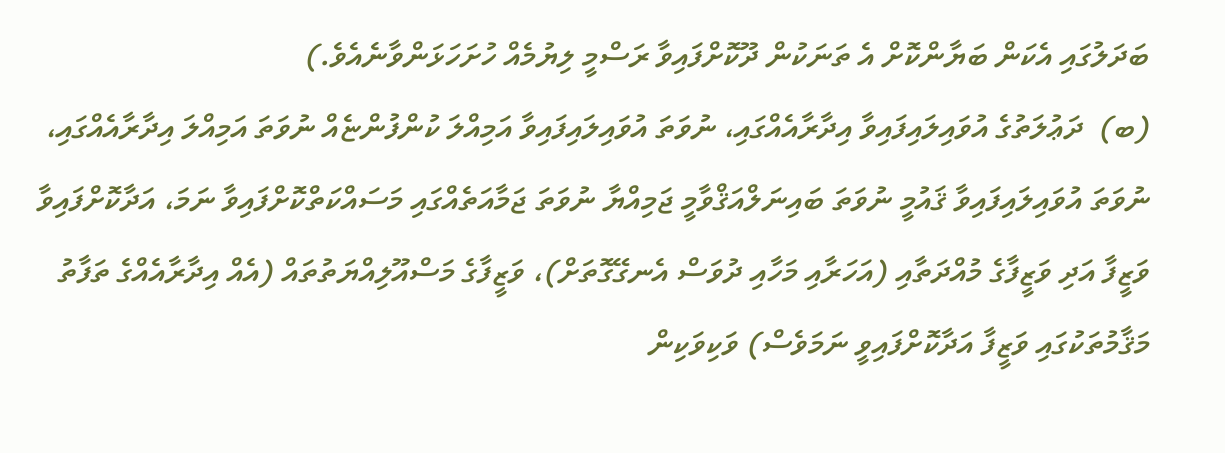ބަދަލުގައި އެކަން ބަޔާންކޮށް އެ ތަނަކުން ދޫކޮށްފައިވާ ރަސްމީ ލިޔުމެއް ހުށަހަޅަންވާނެއެވެ.)
(ބ)  ދަޢުލަތުގެ އުވައިލައިފައިވާ އިދާރާއެއްގައި، ނުވަތަ އުވައިލައިފައިވާ އަމިއްލަ ކުންފުންޏެއް ނުވަތަ އަމިއްލަ އިދާރާއެއްގައި، ނުވަތަ އުވައިލައިފައިވާ ޤައުމީ ނުވަތަ ބައިނަލްއަޤްވާމީ ޖަމިއްޔާ ނުވަތަ ޖަމާއަތެއްގައި މަސައްކަތްކޮށްފައިވާ ނަމަ، އަދާކޮށްފައިވާ ވަޒީފާ އަދި ވަޒީފާގެ މުއްދަތާއި (އަހަރާއި މަހާއި ދުވަސް އެނގޭގޮތަށް)، ވަޒީފާގެ މަސްއޫލިއްޔަތުތައް (އެއް އިދާރާއެއްގެ ތަފާތު މަޤާމުތަކުގައި ވަޒީފާ އަދާކޮށްފައިވީ ނަމަވެސް) ވަކިވަކިން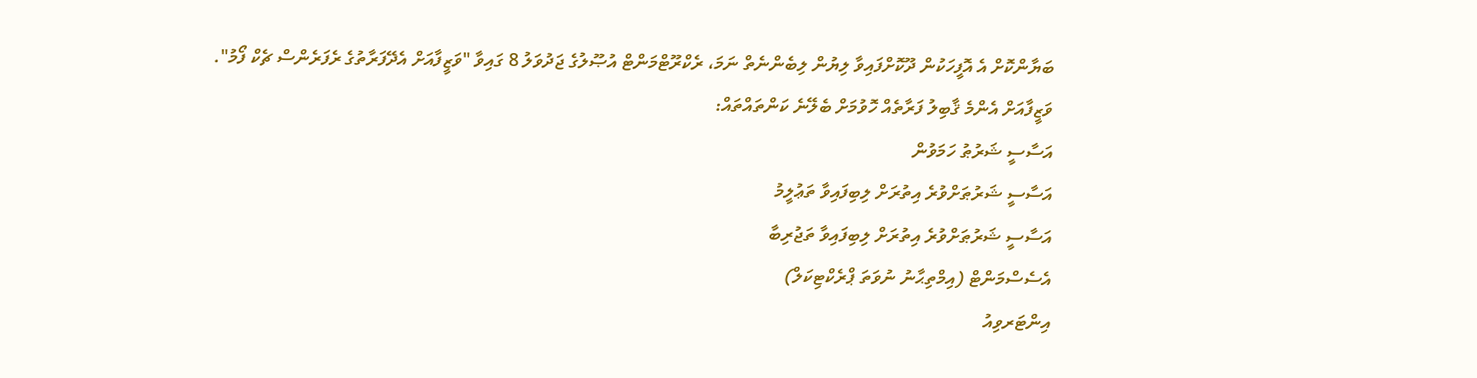ބަޔާންކޮށް އެ އޮފީހަކުން ދޫކޮށްފައިވާ ލިޔުން ލިބެންނެތް ނަމަ، ރެކްރޫޓްމަންޓް އުޞޫލުގެ ޖަދުވަލު 8 ގައިވާ "ވަޒީފާއަށް އެދޭފަރާތުގެ ރެފަރެންސް ޗެކް ފޯމު".
ވަޒީފާއަށް އެންމެ ޤާބިލު ފަރާތެއް ހޮވުމަށް ބެލޭނެ ކަންތައްތައް:
އަސާސީ ޝަރުޠު ހަމަވުން
އަސާސީ ޝަރުޠަށްވުރެ އިތުރަށް ލިބިފައިވާ ތަޢުލީމު
އަސާސީ ޝަރުޠަށްވުރެ އިތުރަށް ލިބިފައިވާ ތަޖުރިބާ
އެސެސްމަންޓް (އިމްތިޙާނު ނުވަތަ ޕްރެކްޓިކަލް)
އިންޓަރވިއު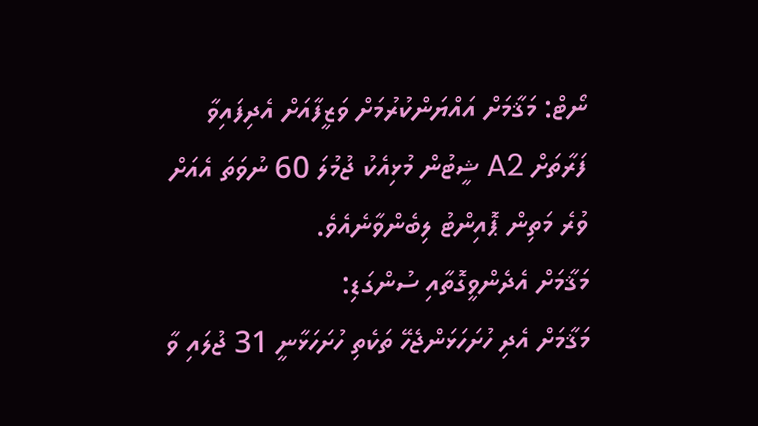ނޯޓް: މަޤާމަށް އައްޔަންކުރުމަށް ވަޒީފާއަށް އެދިފައިވާ ފަރާތަށް A2 ޝީޓުން މުޅިއެކު ޖުމުލަ 60 ނުވަތަ އެއަށް ވުރެ މަތިން ޕޮއިންޓު ލިބެންވާނެއެވެ.
މަޤާމަށް އެދެންވީގޮތާއި ސުންގަޑި:
މަޤާމަށް އެދި ހުށަހަޅަންޖެހޭ ތަކެތި ހުށަހަޅާނީ 31 ޖުލައި ވާ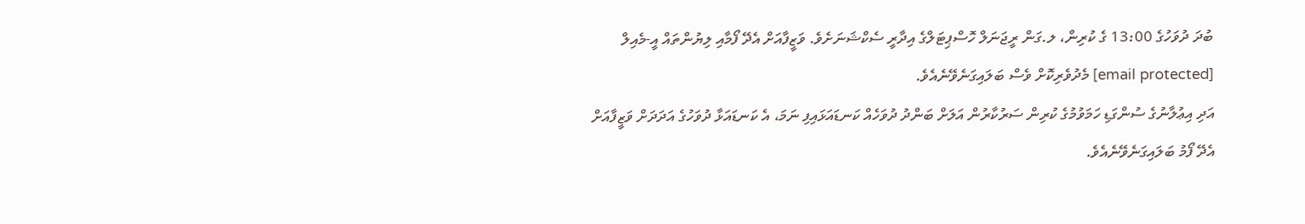ބުދަ ދުވަހުގެ 13:00 ގެ ކުރިން، ލ.ގަން ރީޖަނަލް ހޮސްޕިޓަލްގެ އިދާރީ ސެކްޝަނަށެވެ. ވަޒީފާއަށް އެދޭ ފޯމާއި ލިޔުންތައް އީ-މެއިލް [email protected] މެދުވެރިކޮށް ވެސް ބަލައިގަނެވޭނެއެވެ.
އަދި އިޢުލާނުގެ ސުންގަޑި ހަމަވުމުގެ ކުރިން ސަރުކާރުން އަލަށް ބަންދު ދުވަހެއް ކަނޑައަޅައިފި ނަމަ، އެ ކަނޑައަޅާ ދުވަހުގެ އަދަދަށް ވަޒީފާއަށް އެދޭ ފޯމު ބަލައިގަނެވޭނެއެވެ.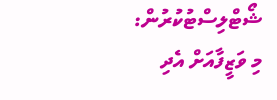ޝޯޓްލިސްޓުކުރުން:
މި ވަޒީފާއަށް އެދި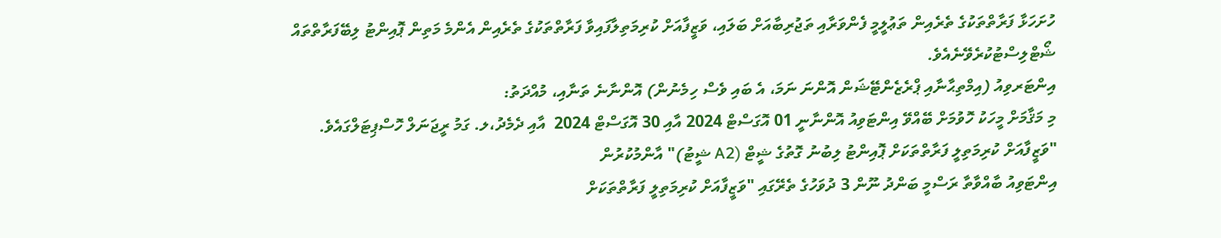ހުށަހަޅާ ފަރާތްތަކުގެ ތެރެއިން ތަޢުލީމީ ފެންވަރާއި ތަޖުރިބާއަށް ބަލައި، ވަޒީފާއަށް ކުރިމަތިލާފައިވާ ފަރާތްތަކުގެ ތެރެއިން އެންމެ މަތިން ޕޮއިންޓު ލިބޭފަރާތްތައް ޝޯޓްލިސްޓުކުރެވޭނެއެވެ.
އިންޓަރވިއު (އިމްތިޙާނާއި ޕްރެޒެންޓޭޝަން އޮންނަ ނަމަ، އެ ބައި ވެސް ހިމެނުން) އޮންނާނެ ތަނާއި، މުއްދަތު:
މި މަޤާމަށް މީހަކު ހޮވުމަށް ބޭއްވޭ އިންޓަވިއު އޮންނާނީ 01 އޮގަސްޓް 2024 އާއި 30 އޮގަސްޓް 2024  އާއި ދެމެދު،ލ. ގަމު ރީޖަނަލް ހޮސްޕިޓަލްގައެވެ.
"ވަޒީފާއަށް ކުރިމަތިލީ ފަރާތްތަކަށް ޕޮއިންޓު ލިބުނު ގޮތުގެ ޝީޓް (A2 ޝީޓު)" އާންމުކުރުން
އިންޓަވިއު ބާއްވާތާ ރަސްމީ ބަންދު ނޫން 3 ދުވަހުގެ ތެރޭގައި "ވަޒީފާއަށް ކުރިމަތިލީ ފަރާތްތަކަށް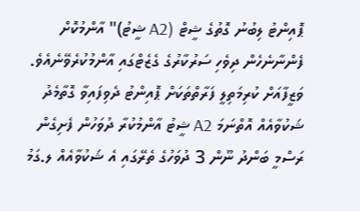ޕޮއިންޓު ލިބުނު ގޮތުގެ ޝީޓް (A2 ޝީޓު)" އާންމުކޮށް ފެންނާނެހެން ދިވެހި ސަރުކާރުގެ ގެޒެޓްގައި އާންމުކުރެވޭނެއެވެ. ވަޒީފާއަށް ކުރިމަތިލީ ފަރާތްތަކަށް ޕޮއިންޓު ދެވިފައިވާ ގޮތާމެދު ޝަކުވާއެއް އޮތްނަމަ A2 ޝީޓު އާންމުކުރާ ދުވަހުން ފެށިގެން ރަސްމީ ބަންދު ނޫން 3 ދުވަހުގެ ތެރޭގައި އެ ޝަކުވާއެއް ލ.ގަމު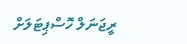ރީޖަނަލް ހޮސްޕިޓަލަށް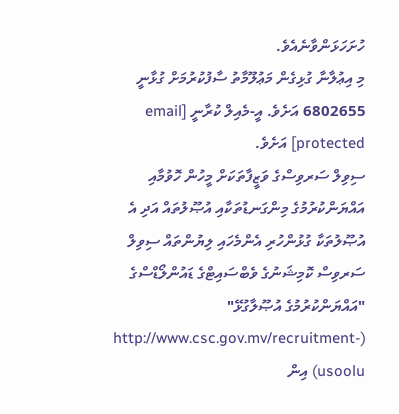ހުށަހަޅަންވާނެއެވެ.
މި އިޢުލާނާ ގުޅިގެން މަޢުލޫމާތު ސާފުކުރުމަށް ގުޅާނީ 6802655 އަށެވެ. އީ-މެއިލް ކުރާނީ [email protected] އަށެވެ.
ސިވިލް ސަރވިސްގެ ވަޒީފާތަކަށް މީހުން ހޮވުމާއި އައްޔަންކުރުމުގެ މިންގަނޑުތަކާއި އުޞޫލުތައް އަދި އެ އުޞޫލުތަކާ ގުޅުންހުރި އެންމެހައި ލިޔުންތައް ސިވިލް ސަރވިސް ކޮމިޝަނުގެ ވެބްސައިޓްގެ ޑައުންލޯޑްސްގެ "އައްޔަންކުރުމުގެ އުޞޫލާގުޅޭ" (http://www.csc.gov.mv/recruitment-usoolu) އިން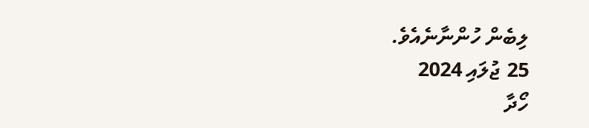ލިބެން ހުންނާނެއެވެ.
25 ޖުލައި 2024
ހޯދާ